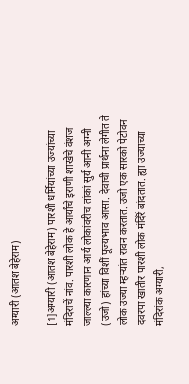अग्यारी (आतश बेहेराम)

[1]अग्यारी (आतश बेहेराम) पारशी धर्मियांच्या उज्यांच्या मंदिराचें नांव. पारशी लोक हे आर्यांचे इराणी शाखेचे वंशज जाल्ल्या कारणान आर्य लोकांवरीच तांकां सुर्य आनी अग्नी (उजो) हांच्या विशीं पूज्यभाव आसा. देवाची प्रार्थना लेगीत ते लोक उज्या म्हऱ्यांत रावन करतात. उजो एक सारको पेटोवन दवरपा खातीर पारशी लोक मंदिरॆं बांदतात. ह्या उज्याच्या मंदिरांक अग्यारी,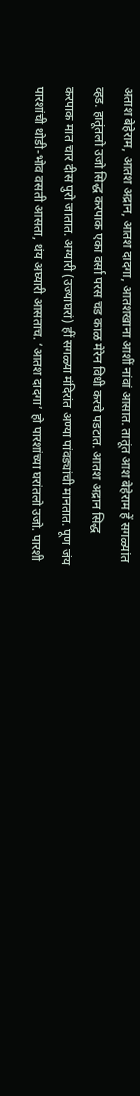अताश बेहेराम, आतश अद्रान, आतश दादगा, आतशखाना आशीं नांवां आसात. तातूंत आश बेहेराम हें सगळ्यांत व्हड. हातूंतलो उजो सिद्ध करपाक एका वर्सा परस चड काळ मेरेन विधी करचे पडटात. आतश अद्रान सिद्ध करपाक मात चार दीस पुरो जातात. अग्यारी (उज्याघरां) हीं सगळ्या मंदिरांत अण्या पांवड्यांची मानतात. पूण जंय पारशांची थोडी-भोव वसती आसता, थंय अघ्यारी आसताच. ‘आतश दादगा’ हो पारशांच्या घरांतलो उजो. पारशी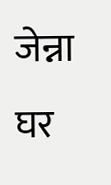जेन्ना घर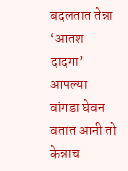बदलतात तेन्ना ‘आतश दादगा’ आपल्या वांगडा घेवन वतात आनी तो केन्नाच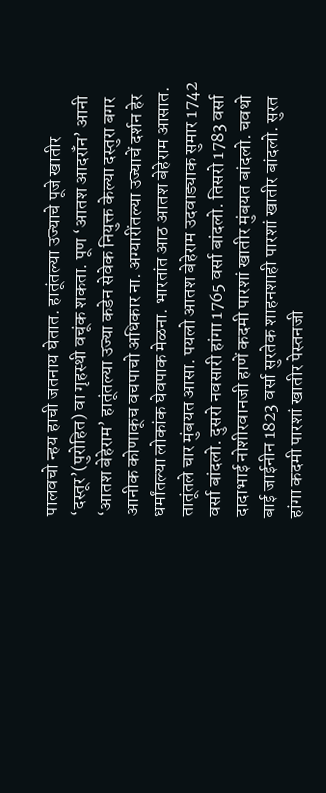पालवचो न्हय हाची जतनाय घेतात. हातूंतल्या उज्याचे पूजे खातीर ‘दस्तूर’(पुरोहित) वा गृहस्थी वचूंक शकता. पूण ‘आतश आदरॉंन’ आनी ‘आतश बेहेराम’ हातूंतल्या उज्या कडेन सेवेक नियुक्त केल्या दस्तुरा बगर आनीक कोणाकूच वचपाचो अधिकार ना. अग्यारींतल्या उज्याचें दर्शन हेर धर्मांतल्या लोकांक घेवपाक मेळना. भारतांत आठ आतश बेहेराम आसात. तातूंतले चार मुंबयत आसा. पयलो आतश बेहेराम उदवाड्याक सुमार 1742 वर्सा बांदलो. दुसरो नवसारी हांगा 1765 वर्सा बांदलो. तिसरो 1783 वर्सा दादाभाई नोशीरवानजी हाणें कदमी पारशां खातीर मुंबयत बांदलो. चवथो बाई जाईनीन 1823 वर्सा सुरतेक शाहनशाही पारशां खातीर बांदलो. सुरत हांगा कदमी पारशां खातीर पेस्तनजी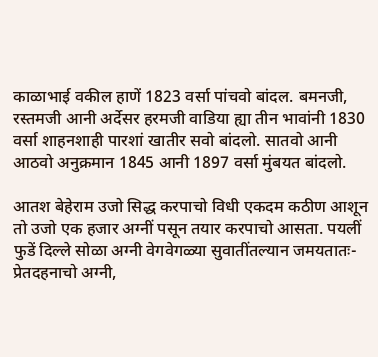काळाभाई वकील हाणें 1823 वर्सा पांचवो बांदल. बमनजी, रस्तमजी आनी अर्देसर हरमजी वाडिया ह्या तीन भावांनी 1830 वर्सा शाहनशाही पारशां खातीर सवो बांदलो. सातवो आनी आठवो अनुक्रमान 1845 आनी 1897 वर्सा मुंबयत बांदलो.

आतश बेहेराम उजो सिद्ध करपाचो विधी एकदम कठीण आशून तो उजो एक हजार अग्नीं पसून तयार करपाचो आसता. पयलीं फुडें दिल्ले सोळा अग्नी वेगवेगळ्या सुवातींतल्यान जमयतातः- प्रेतदहनाचो अग्नी,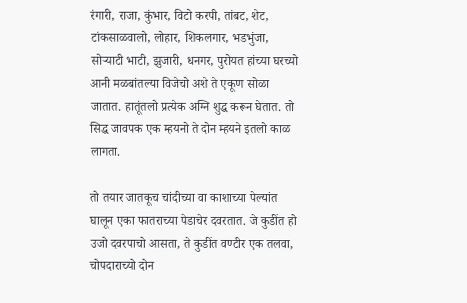रंगारी, राजा, कुंभार, विटो करपी, तांबट, शेट, टांकसाळवालो, लोहार, शिकलगार, भडभुंजा, सोऱ्याटी भाटी, झुजारी, धनगर, पुरोयत हांच्या घरच्यो आनी मळबांतल्या विजेचो अशे ते एकूण सोळा जातात. हातूंतलो प्रत्येक अग्नि शुद्ध करून घेतात. तो सिद्ध जावपक एक म्हयनो ते दोन म्हयने इतलो काळ लागता.

तो तयार जातकूच चांदीच्या वा काशाच्या पेल्यांत घालून एका फातराच्या पेडाचेर दवरतात. जे कुडींत हो उजो दवरपाचो आसता, ते कुडींत वण्टीर एक तलवा, चोपदाराच्यो दोन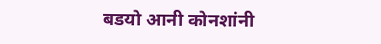बडयो आनी कोनशांनी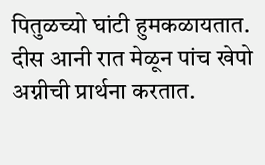पितुळच्यो घांटी हुमकळायतात. दीस आनी रात मेळून पांच खेपो अग्नीची प्रार्थना करतात.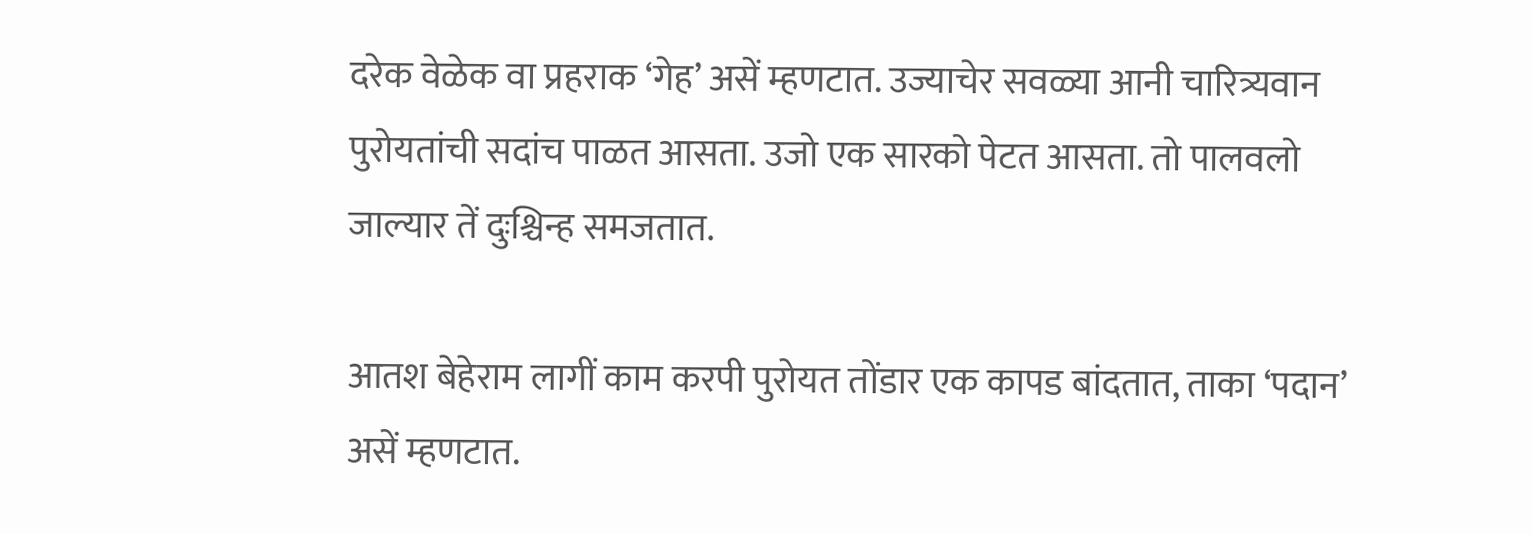दरेक वेळेक वा प्रहराक ‘गेह’ असें म्हणटात. उज्याचेर सवळ्या आनी चारित्र्यवान पुरोयतांची सदांच पाळत आसता. उजो एक सारको पेटत आसता. तो पालवलो जाल्यार तें दुःश्चिन्ह समजतात.

आतश बेहेराम लागीं काम करपी पुरोयत तोंडार एक कापड बांदतात, ताका ‘पदान’ असें म्हणटात.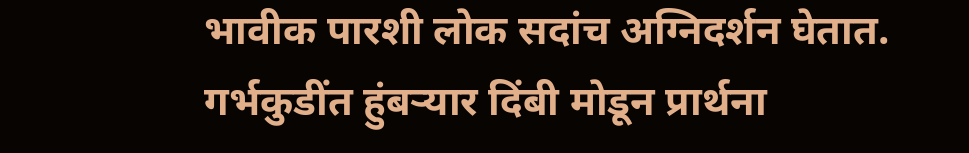भावीक पारशी लोक सदांच अग्निदर्शन घेतात. गर्भकुडींत हुंबऱ्यार दिंबी मोडून प्रार्थना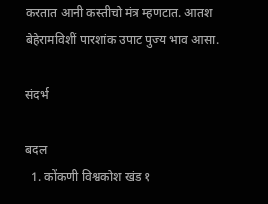करतात आनी कस्तीचो मंत्र म्हणटात. आतश बेहेरामविशीं पारशांक उपाट पुज्य भाव आसा.

संदर्भ

बदल
  1. कोंकणी विश्वकोश खंड १